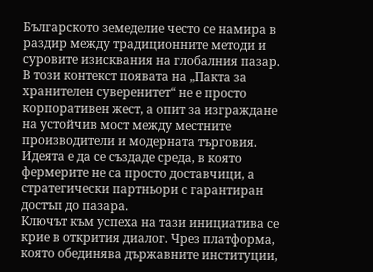Българското земеделие често се намира в раздир между традиционните методи и суровите изисквания на глобалния пазар. В този контекст появата на „Пакта за хранителен суверенитет“ не е просто корпоративен жест, а опит за изграждане на устойчив мост между местните производители и модерната търговия. Идеята е да се създаде среда, в която фермерите не са просто доставчици, а стратегически партньори с гарантиран достъп до пазара.
Ключът към успеха на тази инициатива се крие в открития диалог. Чрез платформа, която обединява държавните институции,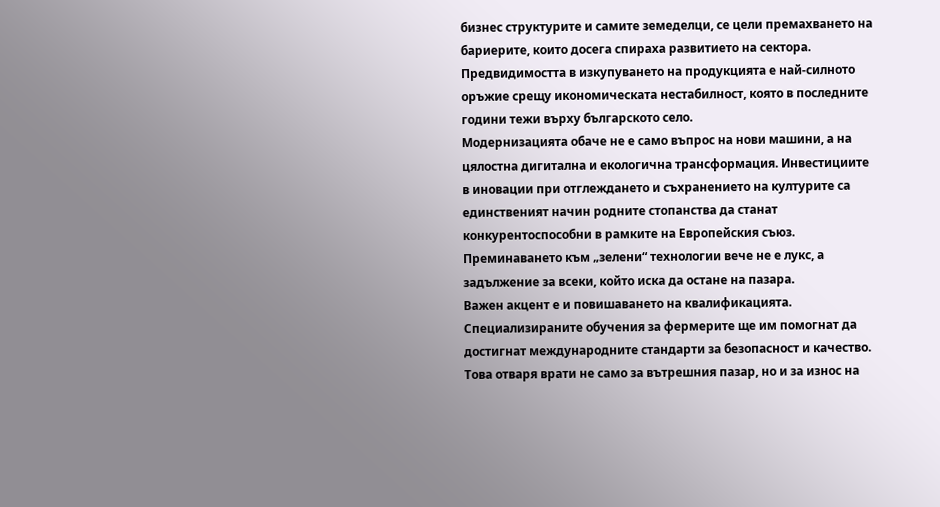бизнес структурите и самите земеделци, се цели премахването на бариерите, които досега спираха развитието на сектора. Предвидимостта в изкупуването на продукцията е най-силното оръжие срещу икономическата нестабилност, която в последните години тежи върху българското село.
Модернизацията обаче не е само въпрос на нови машини, а на цялостна дигитална и екологична трансформация. Инвестициите в иновации при отглеждането и съхранението на културите са единственият начин родните стопанства да станат конкурентоспособни в рамките на Европейския съюз. Преминаването към „зелени“ технологии вече не е лукс, а задължение за всеки, който иска да остане на пазара.
Важен акцент е и повишаването на квалификацията. Специализираните обучения за фермерите ще им помогнат да достигнат международните стандарти за безопасност и качество. Това отваря врати не само за вътрешния пазар, но и за износ на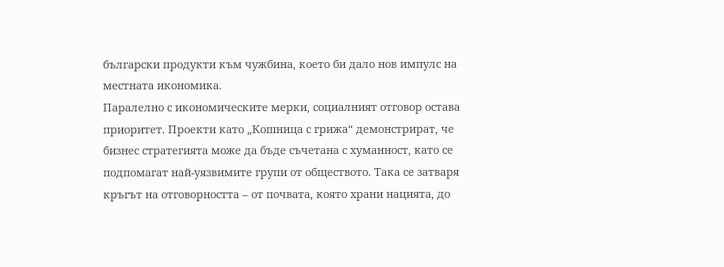български продукти към чужбина, което би дало нов импулс на местната икономика.
Паралелно с икономическите мерки, социалният отговор остава приоритет. Проекти като „Кошница с грижа“ демонстрират, че бизнес стратегията може да бъде съчетана с хуманност, като се подпомагат най-уязвимите групи от обществото. Така се затваря кръгът на отговорността – от почвата, която храни нацията, до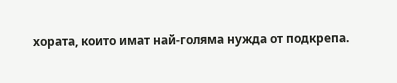хората, които имат най-голяма нужда от подкрепа.